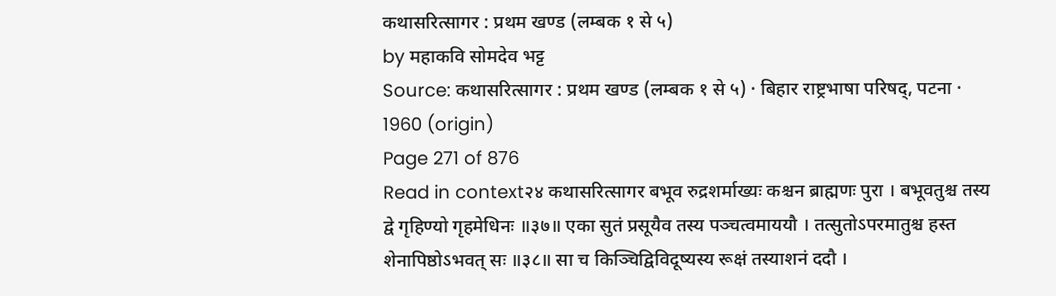कथासरित्सागर : प्रथम खण्ड (लम्बक १ से ५)
by महाकवि सोमदेव भट्ट
Source: कथासरित्सागर : प्रथम खण्ड (लम्बक १ से ५) · बिहार राष्ट्रभाषा परिषद्, पटना · 1960 (origin)
Page 271 of 876
Read in context२४ कथासरित्सागर बभूव रुद्रशर्माख्यः कश्चन ब्राह्मणः पुरा । बभूवतुश्च तस्य द्वे गृहिण्यो गृहमेधिनः ॥३७॥ एका सुतं प्रसूयैव तस्य पञ्चत्वमाययौ । तत्सुतोऽपरमातुश्च हस्त शेनापिष्ठोऽभवत् सः ॥३८॥ सा च किञ्चिद्विविदूष्यस्य रूक्षं तस्याशनं ददौ ।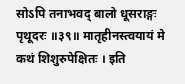सोऽपि तनाभवद् बालो धूसराङ्गः पृथूदरः ॥३९॥ मातृहीनस्त्वयायं मे कथं शिशुरुपेक्षितः । इति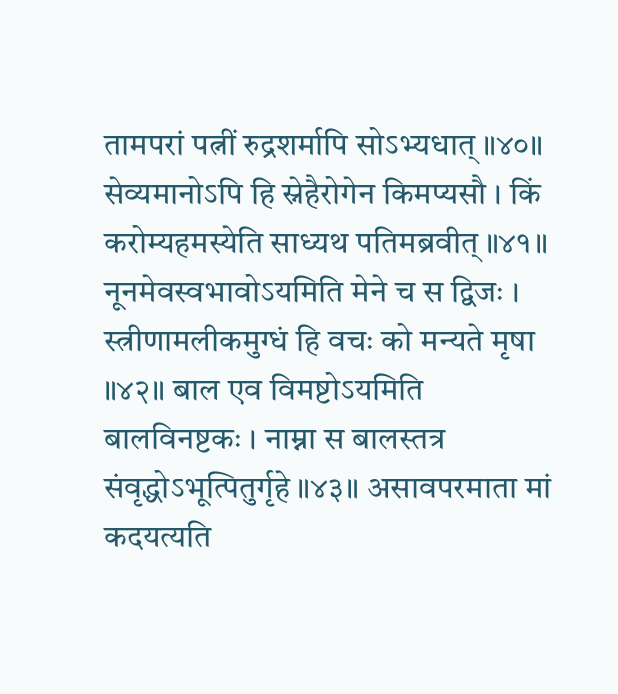तामपरां पत्नीं रुद्रशर्मापि सोऽभ्यधात् ॥४०॥ सेव्यमानोऽपि हि स्नेहैरोगेन किमप्यसौ । किं करोम्यहमस्येति साध्यथ पतिमब्रवीत् ॥४१॥ नूनमेवस्वभावोऽयमिति मेने च स द्विजः । स्त्रीणामलीकमुग्धं हि वचः को मन्यते मृषा ॥४२॥ बाल एव विमष्टोऽयमिति बालविनष्टकः । नाम्ना स बालस्तत्र संवृद्धोऽभूत्पितुर्गृहे ॥४३॥ असावपरमाता मां कदयत्यति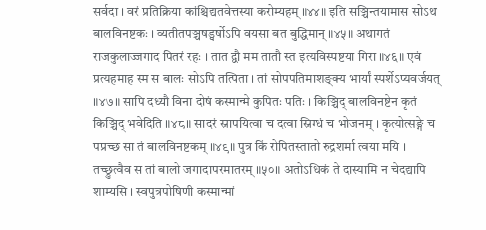सर्वदा । वरं प्रतिक्रिया कांश्चिद्यतवेत्तस्या करोम्यहम् ॥४४॥ इति सञ्चिन्तयामास सोऽथ बालविनष्टकः । व्यतीतपञ्चषड्वर्षोऽपि वयसा बत बुद्धिमान् ॥४५॥ अथागतं राजकुलाज्जगाद पितरं रहः । तात द्वौ मम तातौ स्त इत्यविस्पष्टया गिरा ॥४६॥ एवं प्रत्यहमाह स्म स बालः सोऽपि तत्पिता । तां सोपपतिमाशङ्क्य भार्यां स्पर्शेऽप्यवर्जयत् ॥४७॥ सापि दध्यौ विना दोषं कस्मान्मे कुपितः पतिः । किञ्चिद् बालविनष्टेन कृतं किञ्चिद् भवेदिति ॥४८॥ सादरं स्नापयित्वा च दत्वा स्निग्धं च भोजनम् । कृत्योत्सङ्गे च पप्रच्छ सा तं बालविनष्टकम् ॥४९॥ पुत्र किं रोपितस्तातो रुद्रशर्मा त्वया मयि । तच्छ्रुत्वैव स तां बालो जगादापरमातरम् ॥५०॥ अतोऽधिकं ते दास्यामि न चेदद्यापि शाम्यसि । स्वपुत्रपोषिणी कस्मान्मां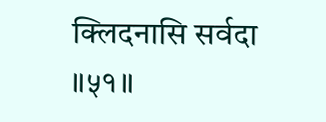क्लिदनासि सर्वदा ॥५१॥